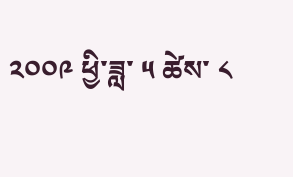༢༠༠༩ ཕྱི་ཟླ་ ༥ ཚེས་ ༨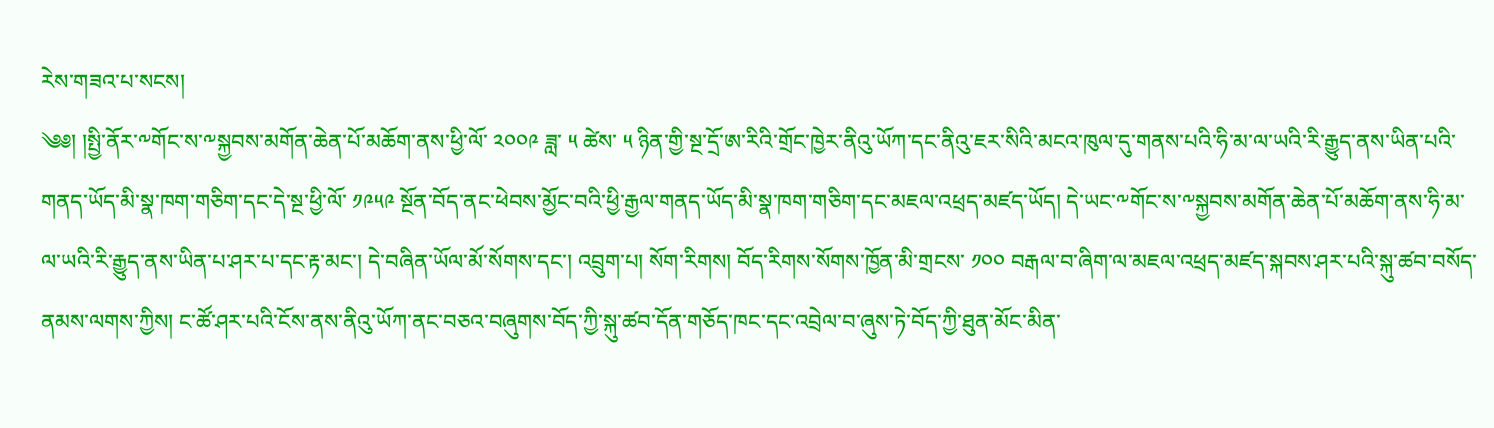རེས་གཟའ་པ་སངས།
༄༅། །སྤྱི་ནོར་༸གོང་ས་༸སྐྱབས་མགོན་ཆེན་པོ་མཆོག་ནས་ཕྱི་ལོ་ ༢༠༠༩ ཟླ་ ༥ ཚེས་ ༥ ཉིན་གྱི་སྔ་དྲོ་ཨ་རིའི་གྲོང་ཁྱེར་ནིའུ་ཡོཀ་དང་ནིའུ་ཇར་སིའི་མངའ་ཁུལ་དུ་གནས་པའི་ཧི་མ་ལ་ཡའི་རི་རྒྱུད་ནས་ཡིན་པའི་གནད་ཡོད་མི་སྣ་ཁག་གཅིག་དང་དེ་སྔ་ཕྱི་ལོ་ ༡༩༥༩ སྔོན་བོད་ནང་ཕེབས་མྱོང་བའི་ཕྱི་རྒྱལ་གནད་ཡོད་མི་སྣ་ཁག་གཅིག་དང་མཇལ་འཕྲད་མཛད་ཡོད། དེ་ཡང་༸གོང་ས་༸སྐྱབས་མགོན་ཆེན་པོ་མཆོག་ནས་ཧི་མ་ལ་ཡའི་རི་རྒྱུད་ནས་ཡིན་པ་ཤར་པ་དང་རྟ་མང་། དེ་བཞིན་ཡོལ་མོ་སོགས་དང་། འབྲུག་པ། སོག་རིགས། བོད་རིགས་སོགས་ཁྱོན་མི་གྲངས་ ༡༠༠ བརྒལ་བ་ཞིག་ལ་མཇལ་འཕྲད་མཛད་སྐབས་ཤར་པའི་སྐུ་ཚབ་བསོད་ནམས་ལགས་ཀྱིས། ང་ཚོ་ཤར་པའི་ངོས་ནས་ནིའུ་ཡོཀ་ནང་བཅའ་བཞུགས་བོད་ཀྱི་སྐུ་ཚབ་དོན་གཅོད་ཁང་དང་འབྲེལ་བ་ཞུས་ཏེ་བོད་ཀྱི་ཐུན་མོང་མིན་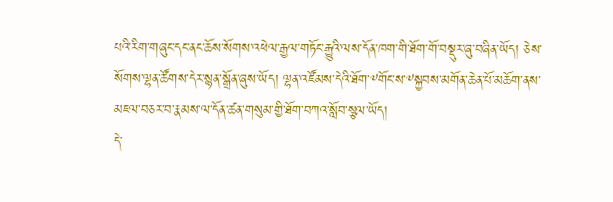པའི་རིག་གཞུང་དང་ནང་ཆོས་སོགས་འཕེལ་རྒྱལ་གཏོང་རྒྱུའི་ལས་དོན་ཁག་གི་ཐོག་གོ་བསྡུར་ཞུ་བཞིན་ཡོད། ཅེས་སོགས་ལྷན་ཚོགས་དེར་སྙན་སྒྲོན་ཞུས་ཡོད། ལྷན་འཛོམས་དེའི་ཐོག་༸གོང་ས་༸སྐྱབས་མགོན་ཆེན་པོ་མཆོག་ནས་མཇལ་བཅར་བ་རྣམས་ལ་དོན་ཚན་གསུམ་གྱི་ཐོག་བཀའ་སློབ་སྩལ་ཡོད།
དེ་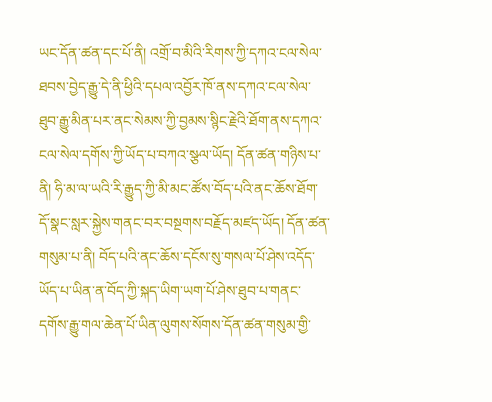ཡང་དོན་ཚན་དང་པོ་ནི། འགྲོ་བ་མིའི་རིགས་ཀྱི་དཀའ་ངལ་སེལ་ཐབས་བྱེད་རྒྱུ་དེ་ནི་ཕྱིའི་དཔལ་འབྱོར་ཁོ་ནས་དཀའ་ངལ་སེལ་ཐུབ་རྒྱུ་མིན་པར་ནང་སེམས་ཀྱི་བྱམས་སྙིང་རྗེའི་ཐོག་ནས་དཀའ་ངལ་སེལ་དགོས་ཀྱི་ཡོད་པ་བཀའ་སྩལ་ཡོད། དོན་ཚན་གཉིས་པ་ནི། ཧི་མ་ལ་ཡའི་རི་རྒྱུད་ཀྱི་མི་མང་ཚོས་བོད་པའི་ནང་ཆོས་ཐོག་དོ་སྣང་སླར་སྐྱེས་གནང་བར་བསྔགས་བརྗོད་མཛད་ཡོད། དོན་ཚན་གསུམ་པ་ནི། བོད་པའི་ནང་ཆོས་དངོས་སུ་གསལ་པོ་ཤེས་འདོད་ཡོད་པ་ཡིན་ན་བོད་ཀྱི་སྐད་ཡིག་ཡག་པོ་ཤེས་ཐུབ་པ་གནང་དགོས་རྒྱུ་གལ་ཆེན་པོ་ཡིན་ལུགས་སོགས་དོན་ཚན་གསུམ་གྱི་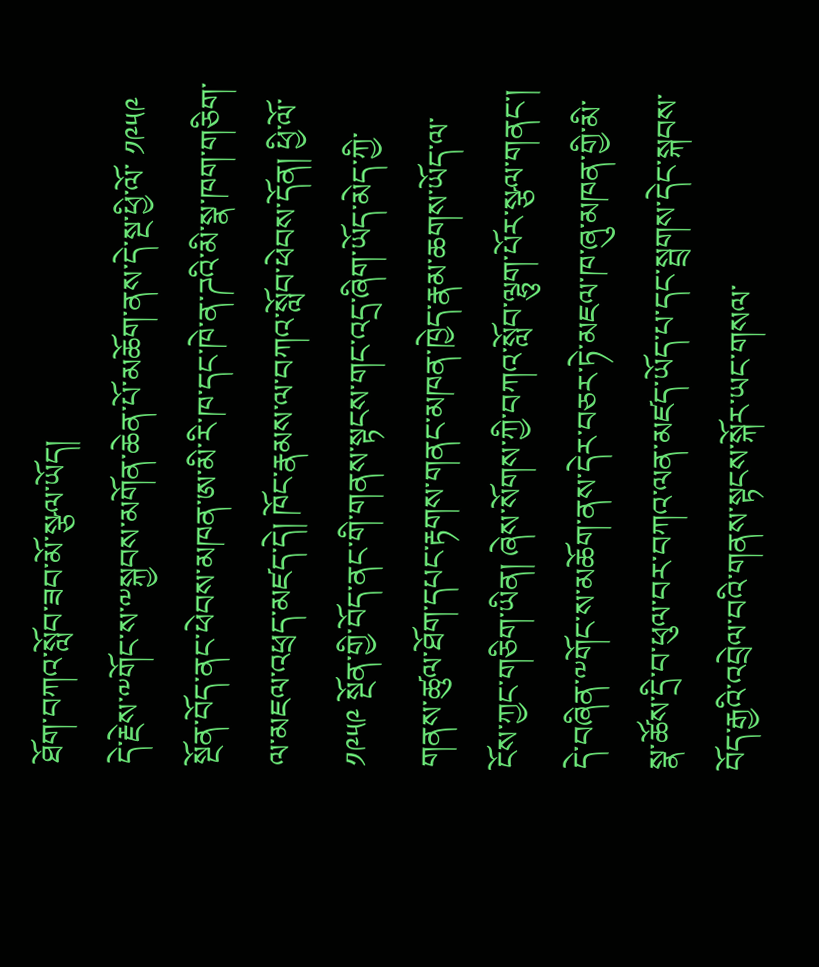ཐོག་བཀའ་སློབ་ཟབ་མོ་སྩལ་ཡོད།
དེ་རྗེས་༸གོང་ས་༸སྐྱབས་མགོན་ཆེན་པོ་མཆོག་ནས་དེ་སྔ་ཕྱི་ལོ་ ༡༩༥༩ སྔོན་བོད་ནང་ཕེབས་མཁན་ཨ་མི་རི་ཁ་དང་ཁེ་ན་ཌའི་མི་སྣ་ཁག་གཅིག་ལ་མཇལ་འཕྲད་མཛད་དེ། ཁོང་རྣམས་ལ་བཀའ་སློབ་ཕེབས་དོན། ཕྱི་ལོ་ ༡༩༥༩ སྔོན་གྱི་བོད་ནང་གི་གནས་སྟངས་གང་འདྲ་ཞིག་ཡོད་མེད་ཀྱི་གནས་ཚུལ་ཐོག་དཔང་རྟགས་གནང་མཁན་ཁྱེད་རྣམ་ཆགས་ཡོད་ལ་ངོས་ཀྱང་གཅིག་ཡིན། ཞེས་སོགས་ཀྱི་བཀའ་སློབ་ལྷུག་པོར་སྩལ་གནང་། དེ་བཞིན་༸གོང་ས་མཆོག་ནས་དེར་བཅར་ཏེ་མཇལ་ཁ་ཞུ་མཁན་གྱི་མི་སྣ་ཚོས་དྲི་བ་ཕུལ་བར་བཀའ་ལན་མཛད་ཡོད་པ་དང་སྦྲགས་དེང་སྐབས་བོད་རྒྱའི་འབྲེལ་བའི་གནས་སྟངས་སྐོར་ཡང་གསལ་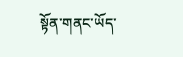སྟོན་གནང་ཡོད་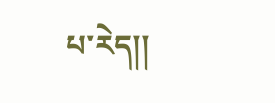པ་རེད།།